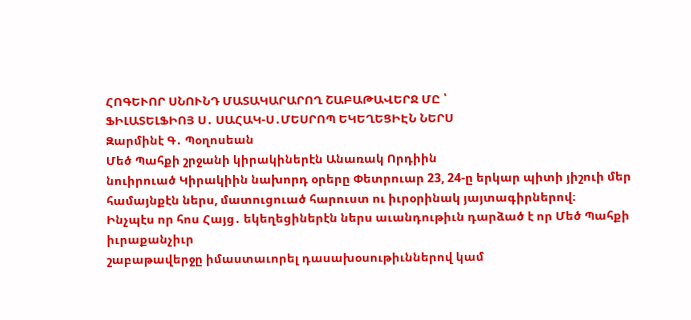ՀՈԳԵՒՈՐ ՍՆՈՒՆԴ ՄԱՏԱԿԱՐԱՐՈՂ ՇԱԲԱԹԱՎԵՐՋ ՄԸ ՝
ՖԻԼԱՏԵԼՖԻՈՅ Ս․ ՍԱՀԱԿ-Ս․ՄԵՍՐՈՊ ԵԿԵՂԵՑԻԷՆ ՆԵՐՍ
Զարմինէ Գ․ Պօղոսեան
Մեծ Պահքի շրջանի կիրակիներէն Անառակ Որդիին
նուիրուած Կիրակիին նախորդ օրերը Փետրուար 23, 24-ը երկար պիտի յիշուի մեր
համայնքէն ներս, մատուցուած հարուստ ու իւրօրինակ յայտագիրներով։
Ինչպէս որ հոս Հայց․ եկեղեցիներէն ներս աւանդութիւն դարձած է որ Մեծ Պահքի իւրաքանչիւր
շաբաթավերջը իմաստաւորել դասախօսութիւններով կամ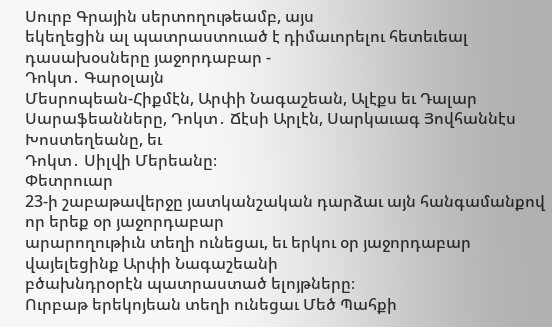Սուրբ Գրային սերտողութեամբ, այս
եկեղեցին ալ պատրաստուած է դիմաւորելու հետեւեալ դասախօսները յաջորդաբար -
Դոկտ․ Գարօլայն
Մեսրոպեան-Հիքմէն, Արփի Նագաշեան, Ալէքս եւ Դալար Սարաֆեանները, Դոկտ․ Ճէսի Արլէն, Սարկաւագ Յովհաննէս Խոստեղեանը, եւ
Դոկտ․ Սիլվի Մերեանը։
Փետրուար
23-ի շաբաթավերջը յատկանշական դարձաւ այն հանգամանքով որ երեք օր յաջորդաբար
արարողութիւն տեղի ունեցաւ, եւ երկու օր յաջորդաբար վայելեցինք Արփի Նագաշեանի
բծախնդրօրէն պատրաստած ելոյթները։
Ուրբաթ երեկոյեան տեղի ունեցաւ Մեծ Պահքի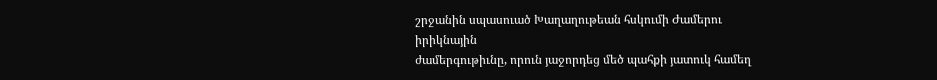շրջանին սպասուած Խաղաղութեան հսկումի Ժամերու
իրիկնային
ժամերգութիւնը, որուն յաջորդեց մեծ պահքի յատուկ համեղ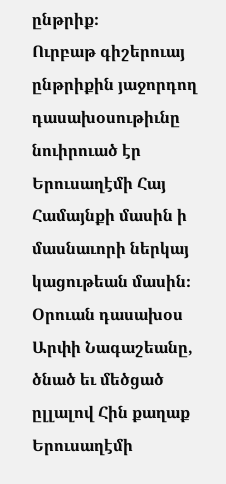ընթրիք։
Ուրբաթ գիշերուայ ընթրիքին յաջորդող դասախօսութիւնը նուիրուած էր Երուսաղէմի Հայ Համայնքի մասին ի մասնաւորի ներկայ կացութեան մասին։
Օրուան դասախօս Արփի Նագաշեանը, ծնած եւ մեծցած ըլլալով Հին քաղաք Երուսաղէմի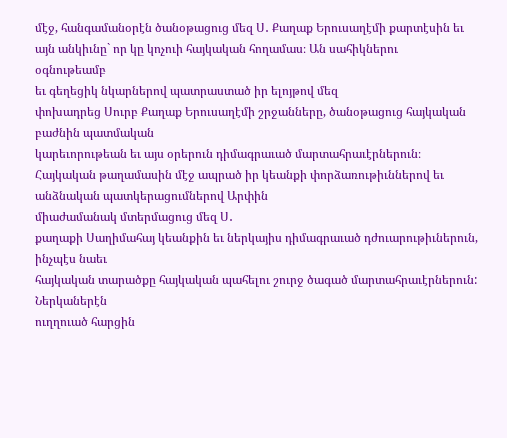մէջ, հանգամանօրէն ծանօթացուց մեզ Ս․ Քաղաք Երուսաղէմի քարտէսին եւ այն անկիւնը` որ կը կոչուի հայկական հողամաս։ Ան սահիկներու
օգնութեամբ
եւ գեղեցիկ նկարներով պատրաստած իր ելոյթով մեզ
փոխադրեց Սուրբ Քաղաք Երուսաղէմի շրջանները, ծանօթացուց հայկական բաժնին պատմական
կարեւորութեան եւ այս օրերուն դիմագրաւած մարտահրաւէրներուն։
Հայկական թաղամասին մէջ ապրած իր կեանքի փորձառութիւններով եւ անձնական պատկերացումներով Արփին
միաժամանակ մտերմացուց մեզ Ս․
քաղաքի Սաղիմահայ կեանքին եւ ներկայիս դիմագրաւած դժուարութիւներուն, ինչպէս նաեւ
հայկական տարածքը հայկական պահելու շուրջ ծագած մարտահրաւէրներուն:
Ներկաներէն
ուղղուած հարցին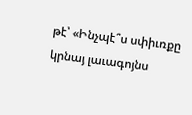թէ՝ «Ինչպէ՞ս սփիւռքը
կրնայ լաւագոյնս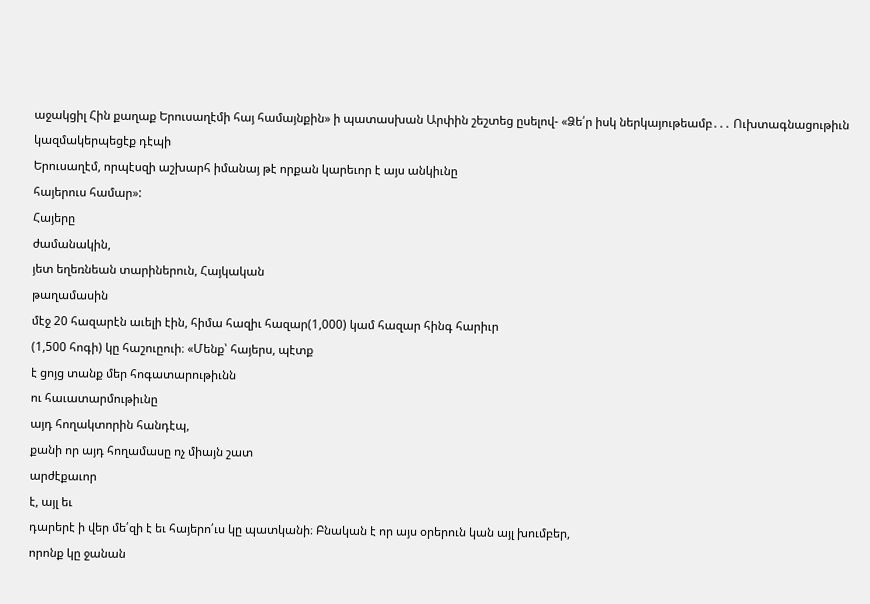աջակցիլ Հին քաղաք Երուսաղէմի հայ համայնքին» ի պատասխան Արփին շեշտեց ըսելով- «Ձե՛ր իսկ ներկայութեամբ․․․ Ուխտագնացութիւն կազմակերպեցէք դէպի
Երուսաղէմ, որպէսզի աշխարհ իմանայ թէ որքան կարեւոր է այս անկիւնը
հայերուս համար»:
Հայերը
ժամանակին,
յետ եղեռնեան տարիներուն, Հայկական
թաղամասին
մէջ 20 հազարէն աւելի էին, հիմա հազիւ հազար(1,000) կամ հազար հինգ հարիւր
(1,500 հոգի) կը հաշուըուի։ «Մենք՝ հայերս, պէտք
է ցոյց տանք մեր հոգատարութիւնն
ու հաւատարմութիւնը
այդ հողակտորին հանդէպ,
քանի որ այդ հողամասը ոչ միայն շատ
արժէքաւոր
է, այլ եւ
դարերէ ի վեր մե՛զի է եւ հայերո՛ւս կը պատկանի։ Բնական է որ այս օրերուն կան այլ խումբեր,
որոնք կը ջանան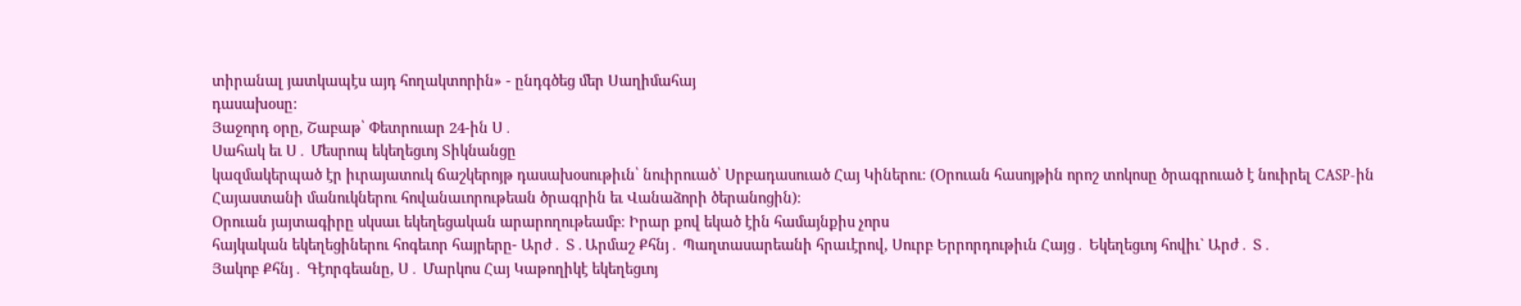տիրանալ յատկապէս այդ հողակտորին» - ընդգծեց մեր Սաղիմահայ
դասախօսը:
Յաջորդ օրը, Շաբաթ՝ Փետրուար 24-ին Ս․
Սահակ եւ Ս․ Մեսրոպ եկեղեցւոյ Տիկնանցը
կազմակերպած էր իւրայատուկ ճաշկերոյթ դասախօսութիւն՝ նուիրուած՝ Սրբադասուած Հայ Կիներու։ (Օրուան հասոյթին որոշ տոկոսը ծրագրուած է նուիրել CASP-ին
Հայաստանի մանուկներու հովանաւորութեան ծրագրին եւ Վանաձորի ծերանոցին)։
Օրուան յայտագիրը սկսաւ եկեղեցական արարողութեամբ։ Իրար քով եկած էին համայնքիս չորս
հայկական եկեղեցիներու հոգեւոր հայրերը- Արժ․ Տ․Արմաշ Քհնյ․ Պաղտասարեանի հրաւէրով, Սուրբ Երրորդութիւն Հայց․ Եկեղեցւոյ հովիւ` Արժ․ Տ․
Յակոբ Քհնյ․ Գէորգեանը, Ս․ Մարկոս Հայ Կաթողիկէ եկեղեցւոյ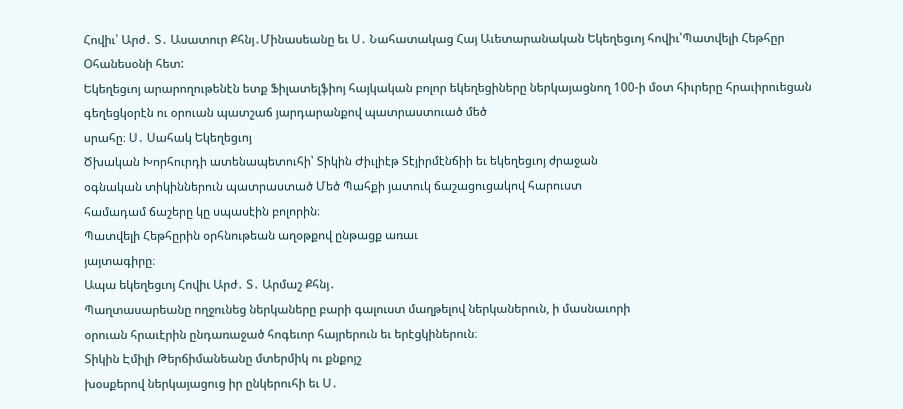Հովիւ՝ Արժ․ Տ․ Ասատուր Քհնյ․Մինասեանը եւ Ս․ Նահատակաց Հայ Աւետարանական Եկեղեցւոյ հովիւ՝Պատվելի Հեթհըր
Օհանեսօնի հետ:
Եկեղեցւոյ արարողութենէն ետք Ֆիլատելֆիոյ հայկական բոլոր եկեղեցիները ներկայացնող 100-ի մօտ հիւրերը հրաւիրուեցան գեղեցկօրէն ու օրուան պատշաճ յարդարանքով պատրաստուած մեծ
սրահը։ Ս․ Սահակ Եկեղեցւոյ
Ծխական Խորհուրդի ատենապետուհի՝ Տիկին Ժիւլիէթ Տէյիրմէնճիի եւ եկեղեցւոյ ժրաջան
օգնական տիկիններուն պատրաստած Մեծ Պահքի յատուկ ճաշացուցակով հարուստ
համադամ ճաշերը կը սպասէին բոլորին։
Պատվելի Հեթհըրին օրհնութեան աղօթքով ընթացք առաւ
յայտագիրը։
Ապա եկեղեցւոյ Հովիւ Արժ․ Տ․ Արմաշ Քհնյ․
Պաղտասարեանը ողջունեց ներկաները բարի գալուստ մաղթելով ներկաներուն, ի մասնաւորի
օրուան հրաւէրին ընդառաջած հոգեւոր հայրերուն եւ երէցկիներուն։
Տիկին Էմիլի Թերճիմանեանը մտերմիկ ու քնքոյշ
խօսքերով ներկայացուց իր ընկերուհի եւ Ս․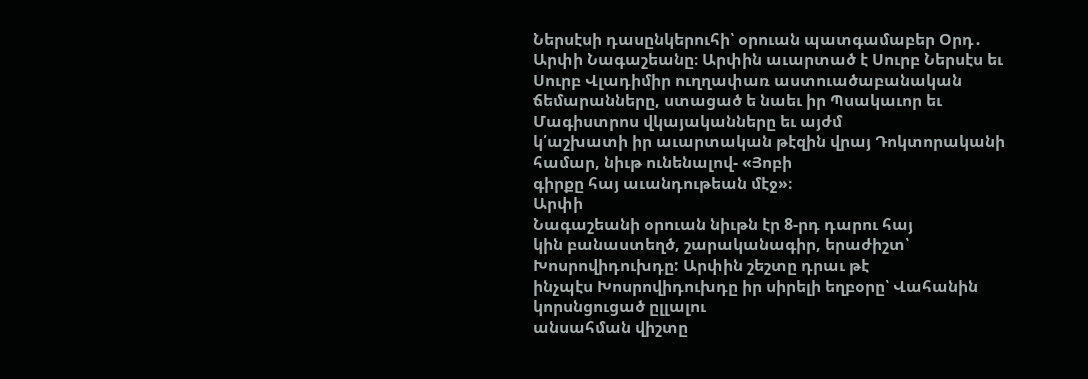Ներսէսի դասընկերուհի՝ օրուան պատգամաբեր Օրդ․ Արփի Նագաշեանը։ Արփին աւարտած է Սուրբ Ներսէս եւ Սուրբ Վլադիմիր ուղղափառ աստուածաբանական
ճեմարանները, ստացած ե նաեւ իր Պսակաւոր եւ Մագիստրոս վկայականները եւ այժմ
կ՛աշխատի իր աւարտական թէզին վրայ Դոկտորականի համար, նիւթ ունենալով- «Յոբի
գիրքը հայ աւանդութեան մէջ»։
Արփի
Նագաշեանի օրուան նիւթն էր 8-րդ դարու հայ
կին բանաստեղծ, շարականագիր, երաժիշտ՝ Խոսրովիդուխդը: Արփին շեշտը դրաւ թէ
ինչպէս Խոսրովիդուխդը իր սիրելի եղբօրը՝ Վահանին կորսնցուցած ըլլալու
անսահման վիշտը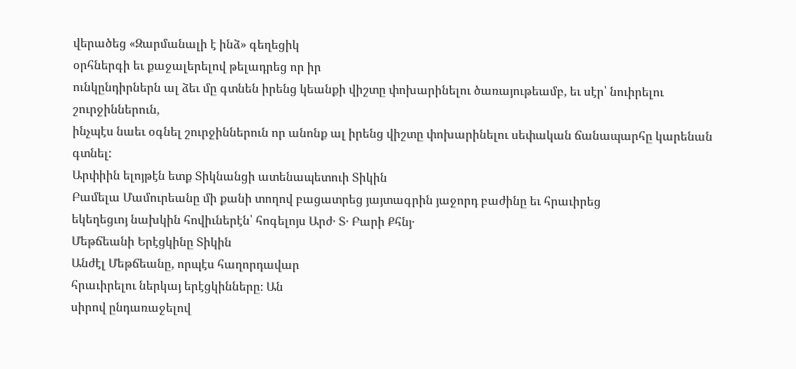վերածեց «Զարմանալի է ինձ» գեղեցիկ
օրհներգի եւ քաջալերելով թելադրեց որ իր
ունկընդիրներն ալ ձեւ մը գտնեն իրենց կեանքի վիշտը փոխարինելու ծառայութեամբ, եւ սէր՝ նուիրելու շուրջիններուն,
ինչպէս նաեւ օգնել շուրջիններուն որ անոնք ալ իրենց վիշտը փոխարինելու սեփական ճանապարհը կարենան գտնել:
Արփիին ելոյթէն ետք Տիկնանցի ատենապետուի Տիկին
Բամելա Մամուրեանը մի քանի տողով բացատրեց յայտագրին յաջորդ բաժինը եւ հրաւիրեց
եկեղեցւոյ նախկին հովիւներէն՝ հոգելոյս Արժ․ Տ․ Բարի Քհնյ․
Մեթճեանի Երէցկինը Տիկին
Անժէլ Մեթճեանը, որպէս հաղորդավար
հրաւիրելու ներկայ երէցկինները։ Ան
սիրով ընդառաջելով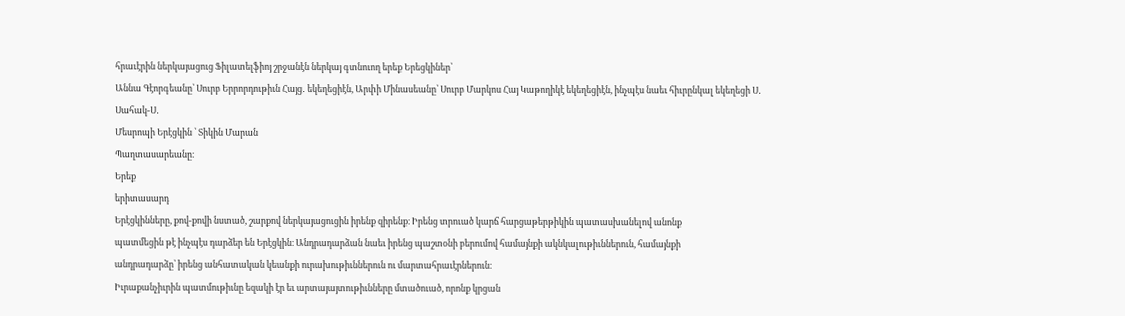հրաւէրին ներկայացուց Ֆիլատելֆիոյ շրջանէն ներկայ գտնուող երեք Երեցկիներ՝
Աննա Գէորգեանը՝ Սուրբ Երրորդութիւն Հայց․ եկեղեցիէն, Արփի Մինասեանը՝ Սուրբ Մարկոս Հայ Կաթողիկէ եկեղեցիէն, ինչպէս նաեւ հիւրընկալ եկեղեցի Ս․ Սահակ-Ս․
Մեսրոպի Երէցկին ՝ Տիկին Մարան
Պաղտասարեանը։
Երեք
երիտասարդ
Երէցկինները, քով-քովի նստած, շարքով ներկայացուցին իրենք զիրենք։ Իրենց տրուած կարճ հարցաթերթիկին պատասխանելով անոնք
պատմեցին թէ ինչպէս դարձեր են Երէցկին։ Անդրադարձան նաեւ իրենց պաշտօնի բերումով համայնքի ակնկալութիւններուն, համայնքի
անդրադարձը՝ իրենց անհատական կեանքի ուրախութիւններուն ու մարտահրաւէրներուն։
Իւրաքանչիւրին պատմութիւնը եզակի էր եւ արտայայտութիւնները մտածուած, որոնք կրցան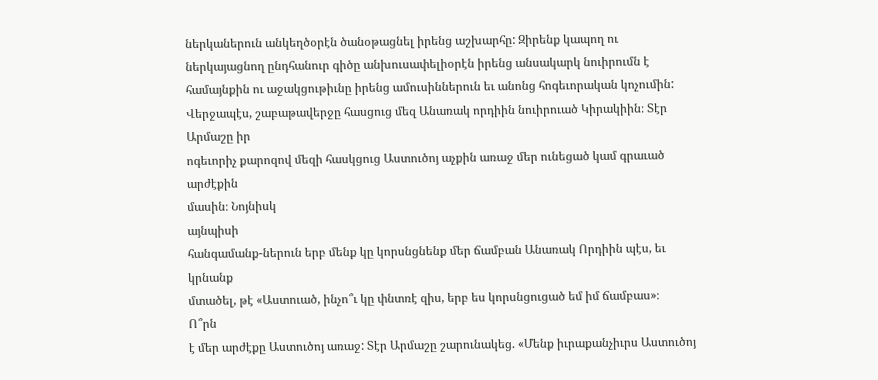ներկաներուն անկեղծօրէն ծանօթացնել իրենց աշխարհը: Զիրենք կապող ու ներկայացնող ընդհանուր գիծը անխուսափելիօրէն իրենց անսակարկ նուիրումն է համայնքին ու աջակցութիւնը իրենց ամուսիններուն եւ անոնց հոգեւորական կոչումին:
Վերջապէս, շաբաթավերջը հասցուց մեզ Անառակ որդիին նուիրուած Կիրակիին։ Տէր
Արմաշը իր
ոգեւորիչ քարոզով մեզի հասկցուց Աստուծոյ աչքին առաջ մեր ունեցած կամ գրաւած արժէքին
մասին։ Նոյնիսկ
այնպիսի
հանգամանք-ներուն երբ մենք կը կորսնցնենք մեր ճամբան Անառակ Որդիին պէս, եւ կրնանք
մտածել, թէ «Աստուած, ինչո՞ւ կը փնտռէ զիս, երբ ես կորսնցուցած եմ իմ ճամբաս»։
Ո՞րն
է մեր արժէքը Աստուծոյ առաջ: Տէր Արմաշը շարունակեց. «Մենք իւրաքանչիւրս Աստուծոյ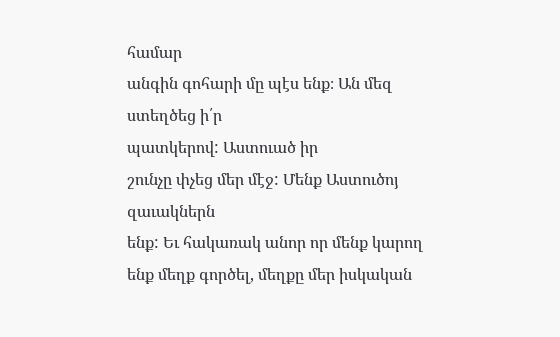համար
անգին գոհարի մը պէս ենք։ Ան մեզ
ստեղծեց ի՛ր
պատկերով: Աստուած իր
շունչը փչեց մեր մէջ: Մենք Աստուծոյ զաւակներն
ենք: Եւ հակառակ անոր որ մենք կարող ենք մեղք գործել, մեղքը մեր իսկական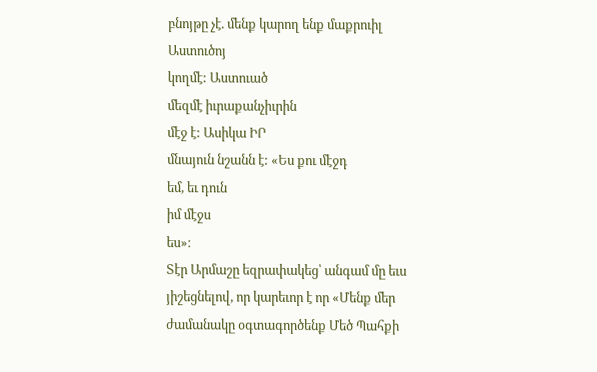բնոյթը չէ. մենք կարող ենք մաքրուիլ
Աստուծոյ
կողմէ: Աստուած
մեզմէ իւրաքանչիւրին
մէջ է: Ասիկա ԻՐ
մնայուն նշանն է: «Ես քու մէջդ
եմ, եւ դուն
իմ մէջս
ես»։
Տէր Արմաշը եզրափակեց՝ անգամ մը եւս յիշեցնելով, որ կարեւոր է որ «Մենք մեր
ժամանակը օգտագործենք Մեծ Պահքի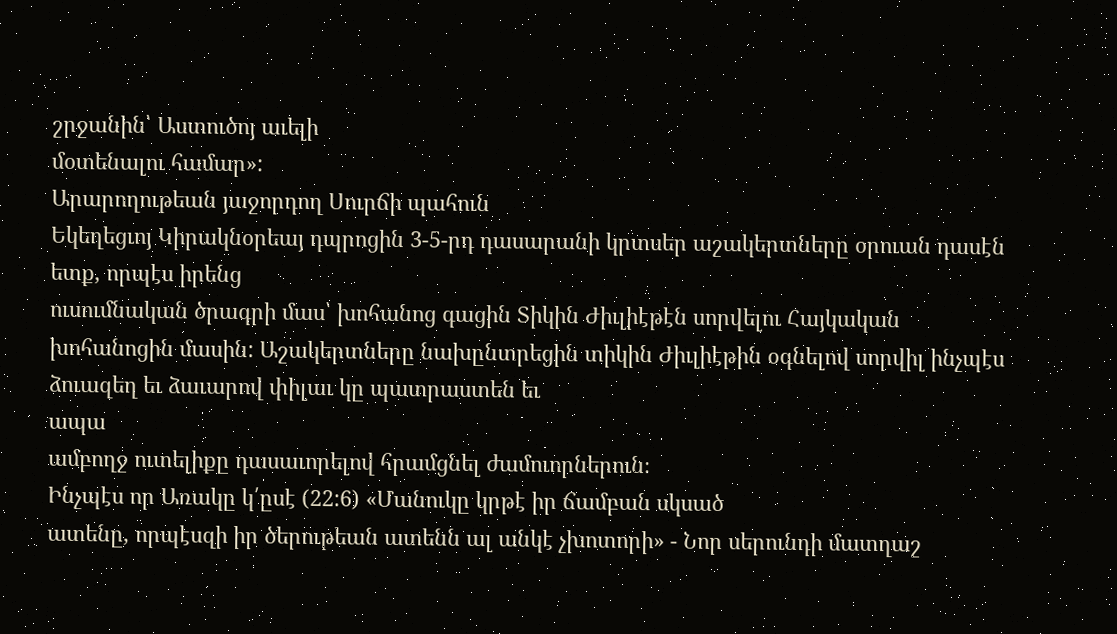շրջանին՝ Աստուծոյ աւելի
մօտենալու համար»:
Արարողութեան յաջորդող Սուրճի պահուն
Եկեղեցւոյ Կիրակնօրեայ դպրոցին 3-5-րդ դասարանի կրտսեր աշակերտները օրուան դասէն ետք, որպէս իրենց
ուսումնական ծրագրի մաս՝ խոհանոց գացին Տիկին Ժիւլիէթէն սորվելու Հայկական
խոհանոցին մասին: Աշակերտները նախընտրեցին տիկին Ժիւլիէթին օգնելով սորվիլ ինչպէս ձուազեղ եւ ձաւարով փիլաւ կը պատրաստեն եւ
ապա
ամբողջ ուտելիքը դասաւորելով հրամցնել ժամուորներուն։
Ինչպէս որ Առակը կ՛ըսէ (22:6) «Մանուկը կրթէ իր ճամբան սկսած
ատենը, որպէսզի իր ծերութեան ատենն ալ անկէ չխոտորի» - Նոր սերունդի մատղաշ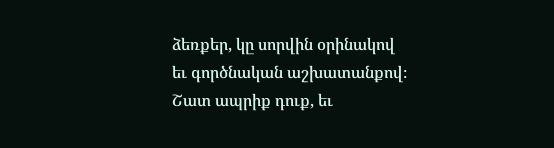ձեռքեր, կը սորվին օրինակով եւ գործնական աշխատանքով։ Շատ ապրիք դուք, եւ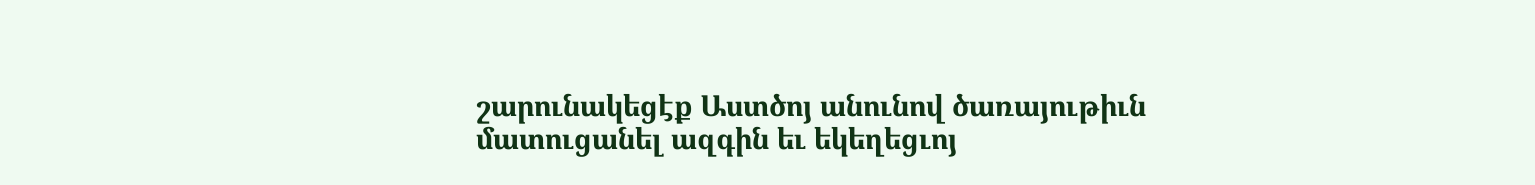շարունակեցէք Աստծոյ անունով ծառայութիւն մատուցանել ազգին եւ եկեղեցւոյ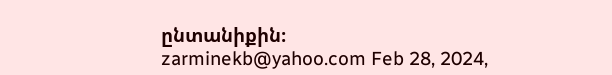ընտանիքին։
zarminekb@yahoo.com Feb 28, 2024,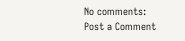No comments:
Post a Comment